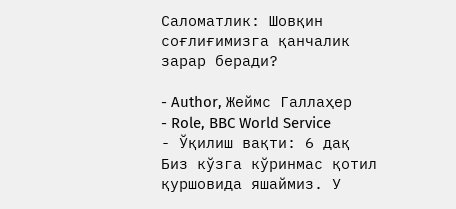Саломатлик: Шовқин соғлиғимизга қанчалик зарар беради?

- Author, Жеймс Галлаҳер
- Role, BBC World Service
- Ўқилиш вақти: 6 дақ
Биз кўзга кўринмас қотил қуршовида яшаймиз. У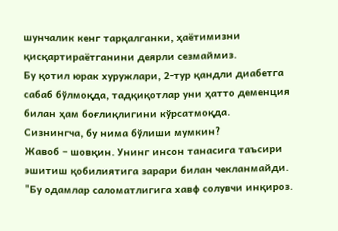шунчалик кенг тарқалганки, ҳаётимизни қисқартираётганини деярли сезмаймиз.
Бу қотил юрак хуружлари, 2-тур қандли диабетга сабаб бўлмоқда, тадқиқотлар уни ҳатто деменция билан ҳам боғлиқлигини кўрсатмоқда.
Сизнингча, бу нима бўлиши мумкин?
Жавоб – шовқин. Унинг инсон танасига таъсири эшитиш қобилиятига зарари билан чекланмайди.
"Бу одамлар саломатлигига хавф солувчи инқироз.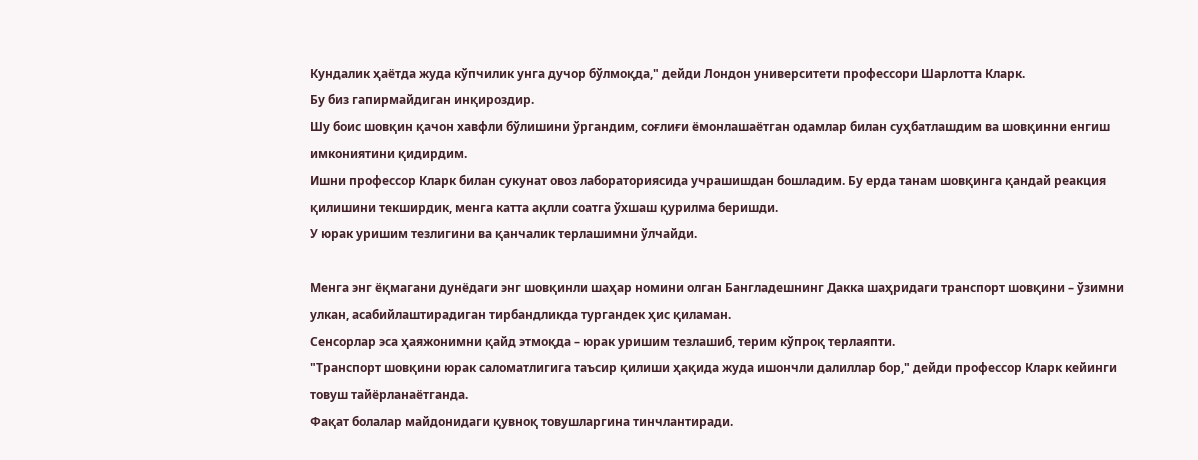Кундалик ҳаётда жуда кўпчилик унга дучор бўлмоқда," дейди Лондон университети профессори Шарлотта Кларк.
Бу биз гапирмайдиган инқироздир.
Шу боис шовқин қачон хавфли бўлишини ўргандим, соғлиғи ёмонлашаётган одамлар билан суҳбатлашдим ва шовқинни енгиш имкониятини қидирдим.
Ишни профессор Кларк билан сукунат овоз лабораториясида учрашишдан бошладим. Бу ерда танам шовқинга қандай реакция қилишини текширдик, менга катта ақлли соатга ўхшаш қурилма беришди.
У юрак уришим тезлигини ва қанчалик терлашимни ўлчайди.

Менга энг ёқмагани дунёдаги энг шовқинли шаҳар номини олган Бангладешнинг Дакка шаҳридаги транспорт шовқини – ўзимни улкан, асабийлаштирадиган тирбандликда тургандек ҳис қиламан.
Сенсорлар эса ҳаяжонимни қайд этмоқда – юрак уришим тезлашиб, терим кўпроқ терлаяпти.
"Транспорт шовқини юрак саломатлигига таъсир қилиши ҳақида жуда ишончли далиллар бор," дейди профессор Кларк кейинги товуш тайёрланаётганда.
Фақат болалар майдонидаги қувноқ товушларгина тинчлантиради.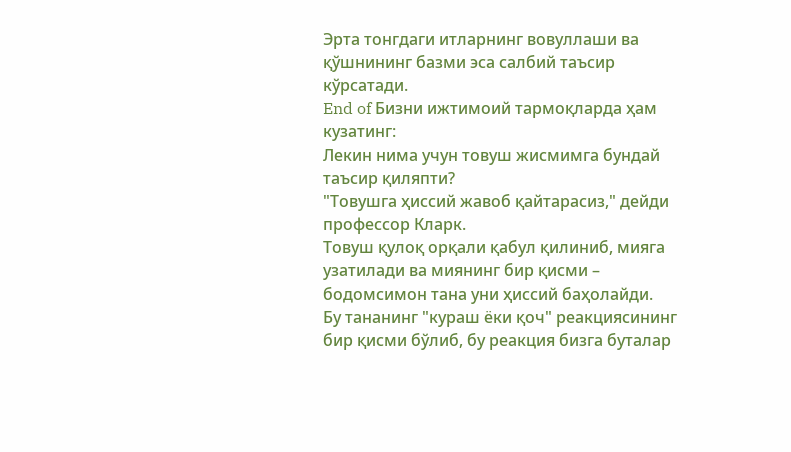Эрта тонгдаги итларнинг вовуллаши ва қўшнининг базми эса салбий таъсир кўрсатади.
End of Бизни ижтимоий тармоқларда ҳам кузатинг:
Лекин нима учун товуш жисмимга бундай таъсир қиляпти?
"Товушга ҳиссий жавоб қайтарасиз," дейди профессор Кларк.
Товуш қулоқ орқали қабул қилиниб, мияга узатилади ва миянинг бир қисми – бодомсимон тана уни ҳиссий баҳолайди.
Бу тананинг "кураш ёки қоч" реакциясининг бир қисми бўлиб, бу реакция бизга буталар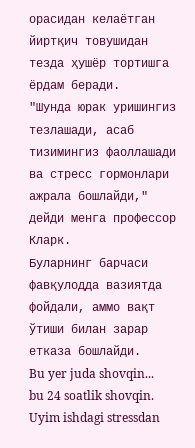орасидан келаётган йиртқич товушидан тезда ҳушёр тортишга ёрдам беради.
"Шунда юрак уришингиз тезлашади, асаб тизимингиз фаоллашади ва стресс гормонлари ажрала бошлайди," дейди менга профессор Кларк.
Буларнинг барчаси фавқулодда вазиятда фойдали, аммо вақт ўтиши билан зарар етказа бошлайди.
Bu yer juda shovqin... bu 24 soatlik shovqin. Uyim ishdagi stressdan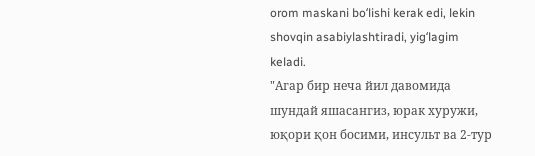orom maskani boʻlishi kerak edi, lekin shovqin asabiylashtiradi, yigʻlagim keladi.
"Агар бир неча йил давомида шундай яшасангиз, юрак хуружи, юқори қон босими, инсульт ва 2-тур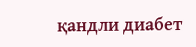қандли диабет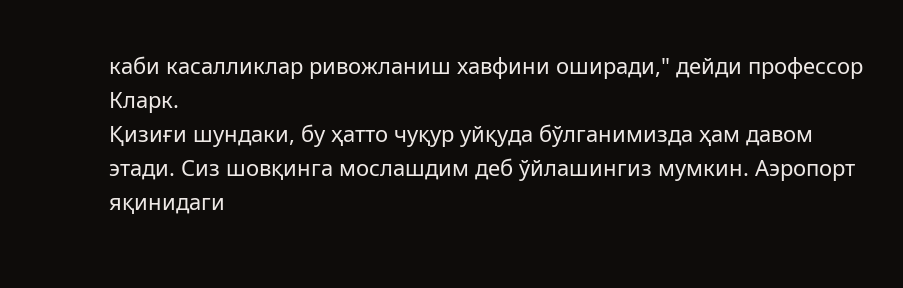каби касалликлар ривожланиш хавфини оширади," дейди профессор Кларк.
Қизиғи шундаки, бу ҳатто чуқур уйқуда бўлганимизда ҳам давом этади. Сиз шовқинга мослашдим деб ўйлашингиз мумкин. Аэропорт яқинидаги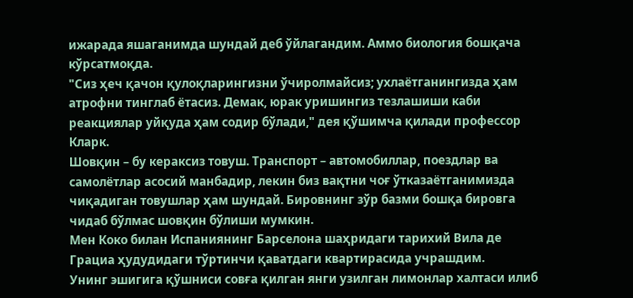ижарада яшаганимда шундай деб ўйлагандим. Аммо биология бошқача кўрсатмоқда.
"Сиз ҳеч қачон қулоқларингизни ўчиролмайсиз; ухлаётганингизда ҳам атрофни тинглаб ётасиз. Демак, юрак уришингиз тезлашиши каби реакциялар уйқуда ҳам содир бўлади," дея қўшимча қилади профессор Кларк.
Шовқин – бу кераксиз товуш. Транспорт – автомобиллар, поездлар ва самолётлар асосий манбадир, лекин биз вақтни чоғ ўтказаётганимизда чиқадиган товушлар ҳам шундай. Бировнинг зўр базми бошқа бировга чидаб бўлмас шовқин бўлиши мумкин.
Мен Коко билан Испаниянинг Барселона шаҳридаги тарихий Вила де Грациа ҳудудидаги тўртинчи қаватдаги квартирасида учрашдим.
Унинг эшигига қўшниси совға қилган янги узилган лимонлар халтаси илиб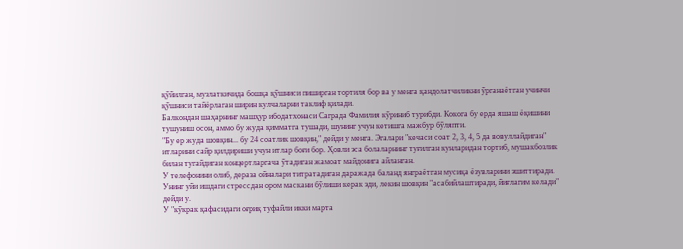қўйилган, музлаткичида бошқа қўшниси пиширган тортиля бор ва у менга қандолатчиликни ўрганаётган учинчи қўшниси тайёрлаган ширин кулчаларни таклиф қилади.
Балкондан шаҳарнинг машҳур ибодатхонаси Саграда Фамилия кўриниб турибди. Кокога бу ерда яшаш ёқишини тушуниш осон, аммо бу жуда қимматга тушади, шунинг учун кетишга мажбур бўляпти.
"Бу ер жуда шовқин... бу 24 соатлик шовқин," дейди у менга. Эгалари "кечаси соат 2, 3, 4, 5 да вовуллайдиган" итларини сайр қилдириши учун итлар боғи бор. Ҳовли эса болаларнинг туғилган кунларидан тортиб, мушакбозлик билан тугайдиган концертларгача ўтадиган жамоат майдонига айланган.
У телефонини олиб, дераза ойналари титратадиган даражада баланд янграётган мусиқа ёзувларини эшиттиради.
Унинг уйи ишдаги стрессдан ором маскани бўлиши керак эди, лекин шовқин "асабийлаштиради, йиғлагим келади" дейди у.
У "кўкрак қафасидаги оғриқ туфайли икки марта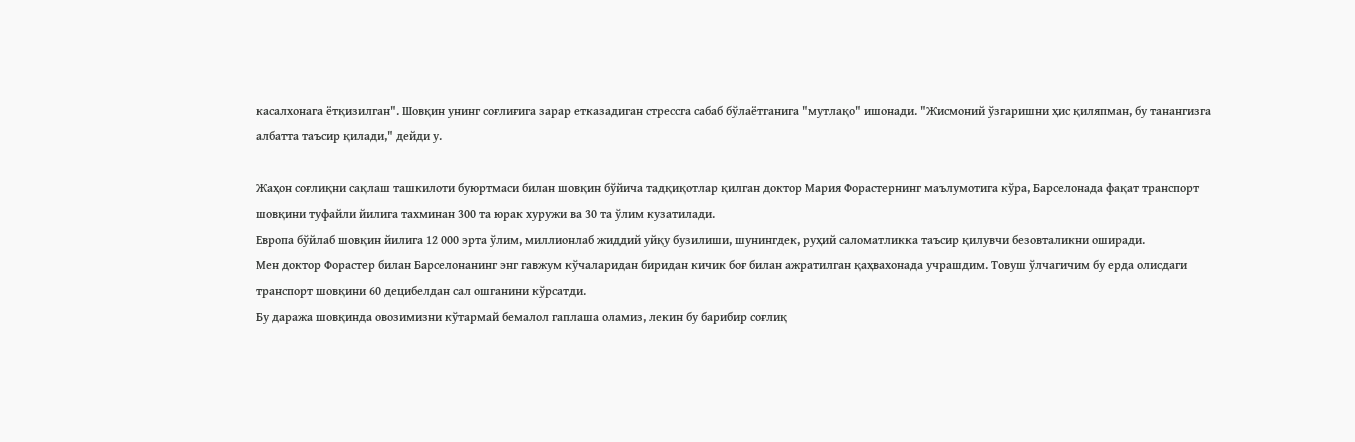касалхонага ётқизилган". Шовқин унинг соғлиғига зарар етказадиган стрессга сабаб бўлаётганига "мутлақо" ишонади. "Жисмоний ўзгаришни ҳис қиляпман, бу танангизга албатта таъсир қилади," дейди у.

Жаҳон соғлиқни сақлаш ташкилоти буюртмаси билан шовқин бўйича тадқиқотлар қилган доктор Мария Форастернинг маълумотига кўра, Барселонада фақат транспорт шовқини туфайли йилига тахминан 300 та юрак хуружи ва 30 та ўлим кузатилади.
Европа бўйлаб шовқин йилига 12 000 эрта ўлим, миллионлаб жиддий уйқу бузилиши, шунингдек, руҳий саломатликка таъсир қилувчи безовталикни оширади.
Мен доктор Форастер билан Барселонанинг энг гавжум кўчаларидан биридан кичик боғ билан ажратилган қаҳвахонада учрашдим. Товуш ўлчагичим бу ерда олисдаги транспорт шовқини 60 децибелдан сал ошганини кўрсатди.
Бу даража шовқинда овозимизни кўтармай бемалол гаплаша оламиз, лекин бу барибир соғлиқ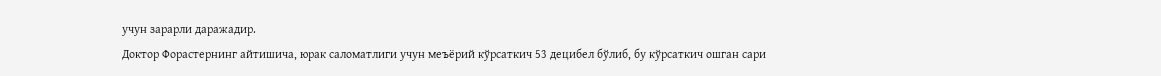учун зарарли даражадир.
Доктор Форастернинг айтишича, юрак саломатлиги учун меъёрий кўрсаткич 53 децибел бўлиб, бу кўрсаткич ошган сари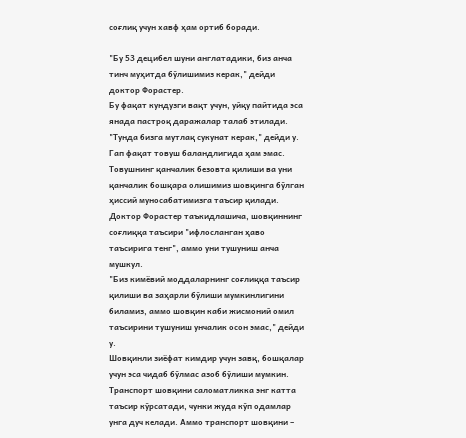соғлиқ учун хавф ҳам ортиб боради.

"Бу 53 децибел шуни англатадики, биз анча тинч муҳитда бўлишимиз керак," дейди доктор Форастер.
Бу фақат кундузги вақт учун, уйқу пайтида эса янада пастроқ даражалар талаб этилади. "Тунда бизга мутлақ сукунат керак," дейди у.
Гап фақат товуш баландлигида ҳам эмас. Товушнинг қанчалик безовта қилиши ва уни қанчалик бошқара олишимиз шовқинга бўлган ҳиссий муносабатимизга таъсир қилади.
Доктор Форастер таъкидлашича, шовқиннинг соғлиққа таъсири "ифлосланган ҳаво таъсирига тенг", аммо уни тушуниш анча мушкул.
"Биз кимёвий моддаларнинг соғлиққа таъсир қилиши ва заҳарли бўлиши мумкинлигини биламиз, аммо шовқин каби жисмоний омил таъсирини тушуниш унчалик осон эмас," дейди у.
Шовқинли зиёфат кимдир учун завқ, бошқалар учун эса чидаб бўлмас азоб бўлиши мумкин.
Транспорт шовқини саломатликка энг катта таъсир кўрсатади, чунки жуда кўп одамлар унга дуч келади. Аммо транспорт шовқини –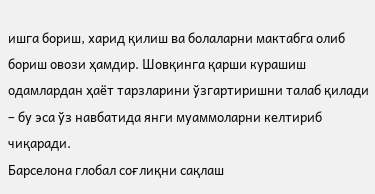ишга бориш, харид қилиш ва болаларни мактабга олиб бориш овози ҳамдир. Шовқинга қарши курашиш одамлардан ҳаёт тарзларини ўзгартиришни талаб қилади – бу эса ўз навбатида янги муаммоларни келтириб чиқаради.
Барселона глобал соғлиқни сақлаш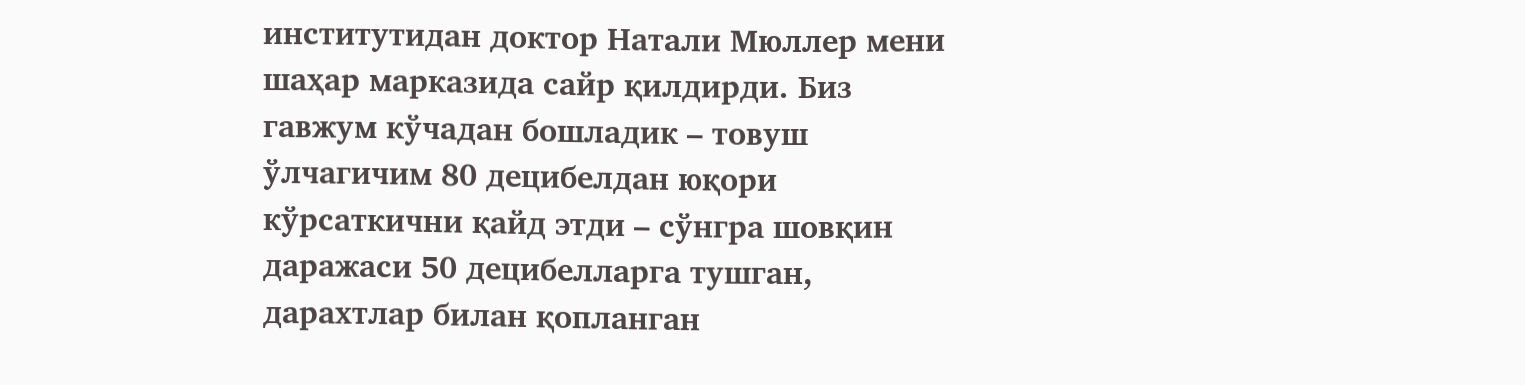институтидан доктор Натали Мюллер мени шаҳар марказида сайр қилдирди. Биз гавжум кўчадан бошладик – товуш ўлчагичим 80 децибелдан юқори кўрсаткични қайд этди – сўнгра шовқин даражаси 50 децибелларга тушган, дарахтлар билан қопланган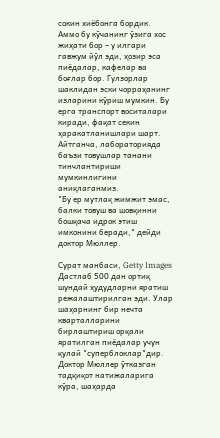сокин хиёбонга бордик.
Аммо бу кўчанинг ўзига хос жиҳати бор – у илгари гавжум йўл эди, ҳозир эса пиёдалар, кафелар ва боғлар бор. Гулзорлар шаклидан эски чорраҳанинг изларини кўриш мумкин. Бу ерга транспорт воситалари киради, фақат секин ҳаракатланишлари шарт.
Айтганча, лабораторияда баъзи товушлар танани тинчлантириши мумкинлигини аниқлаганмиз.
"Бу ер мутлақ жимжит эмас, балки товуш ва шовқинни бошқача идрок этиш имконини беради," дейди доктор Мюллер.

Сурат манбаси, Getty Images
Дастлаб 500 дан ортиқ шундай ҳудудларни яратиш режалаштирилган эди. Улар шаҳарнинг бир нечта кварталларини бирлаштириш орқали яратилган пиёдалар учун қулай "суперблоклар"дир.
Доктор Мюллер ўтказган тадқиқот натижаларига кўра, шаҳарда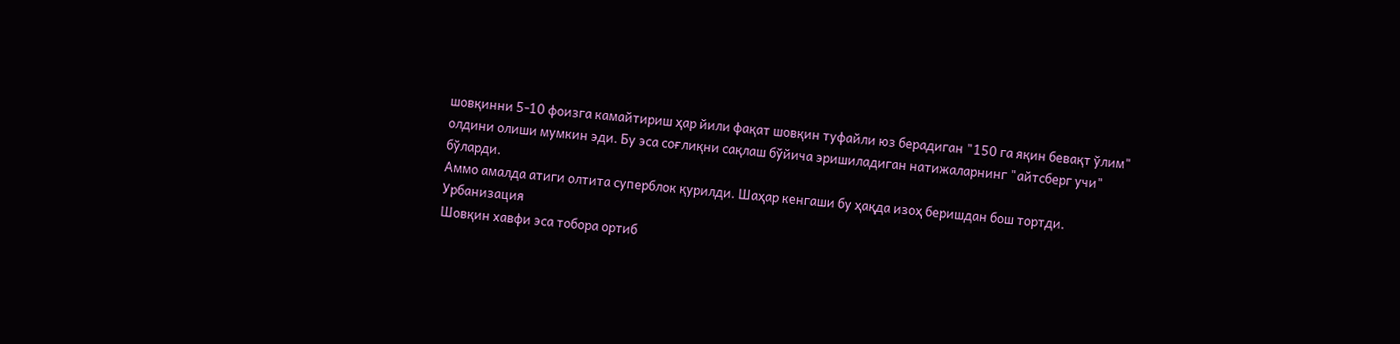шовқинни 5-10 фоизга камайтириш ҳар йили фақат шовқин туфайли юз берадиган "150 га яқин бевақт ўлим" олдини олиши мумкин эди. Бу эса соғлиқни сақлаш бўйича эришиладиган натижаларнинг "айтсберг учи" бўларди.
Аммо амалда атиги олтита суперблок қурилди. Шаҳар кенгаши бу ҳақда изоҳ беришдан бош тортди.
Урбанизация
Шовқин хавфи эса тобора ортиб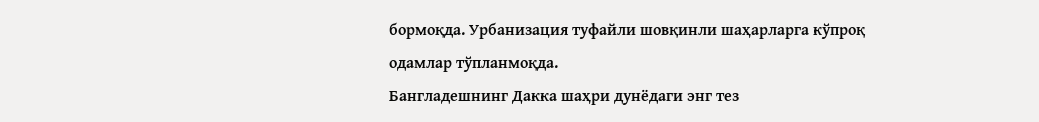бормоқда. Урбанизация туфайли шовқинли шаҳарларга кўпроқ одамлар тўпланмоқда.
Бангладешнинг Дакка шаҳри дунёдаги энг тез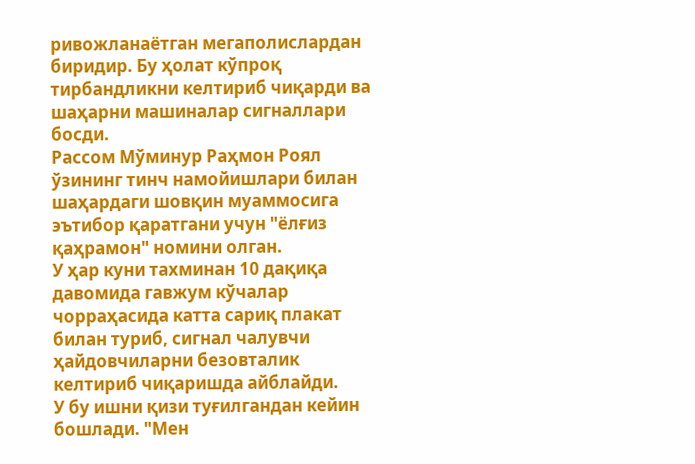ривожланаётган мегаполислардан биридир. Бу ҳолат кўпроқ тирбандликни келтириб чиқарди ва шаҳарни машиналар сигналлари босди.
Рассом Мўминур Раҳмон Роял ўзининг тинч намойишлари билан шаҳардаги шовқин муаммосига эътибор қаратгани учун "ёлғиз қаҳрамон" номини олган.
У ҳар куни тахминан 10 дақиқа давомида гавжум кўчалар чорраҳасида катта сариқ плакат билан туриб, сигнал чалувчи ҳайдовчиларни безовталик келтириб чиқаришда айблайди.
У бу ишни қизи туғилгандан кейин бошлади. "Мен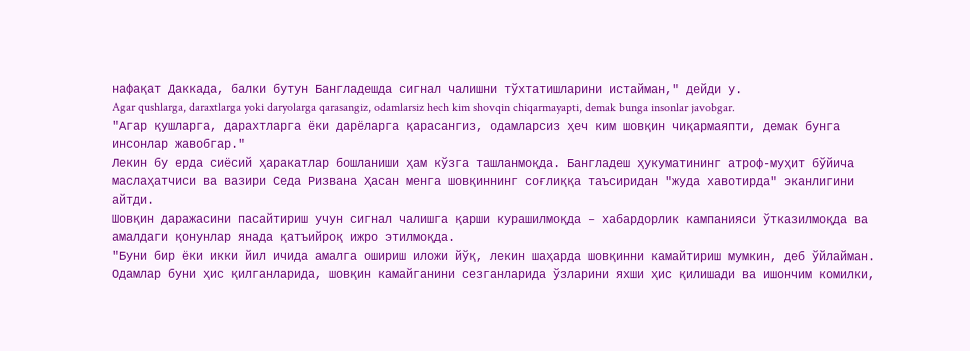нафақат Даккада, балки бутун Бангладешда сигнал чалишни тўхтатишларини истайман," дейди у.
Agar qushlarga, daraxtlarga yoki daryolarga qarasangiz, odamlarsiz hech kim shovqin chiqarmayapti, demak bunga insonlar javobgar.
"Агар қушларга, дарахтларга ёки дарёларга қарасангиз, одамларсиз ҳеч ким шовқин чиқармаяпти, демак бунга инсонлар жавобгар."
Лекин бу ерда сиёсий ҳаракатлар бошланиши ҳам кўзга ташланмоқда. Бангладеш ҳукуматининг атроф-муҳит бўйича маслаҳатчиси ва вазири Седа Ризвана Ҳасан менга шовқиннинг соғлиққа таъсиридан "жуда хавотирда" эканлигини айтди.
Шовқин даражасини пасайтириш учун сигнал чалишга қарши курашилмоқда – хабардорлик кампанияси ўтказилмоқда ва амалдаги қонунлар янада қатъийроқ ижро этилмоқда.
"Буни бир ёки икки йил ичида амалга ошириш иложи йўқ, лекин шаҳарда шовқинни камайтириш мумкин, деб ўйлайман. Одамлар буни ҳис қилганларида, шовқин камайганини сезганларида ўзларини яхши ҳис қилишади ва ишончим комилки,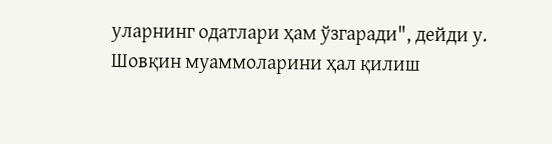уларнинг одатлари ҳам ўзгаради", дейди у.
Шовқин муаммоларини ҳал қилиш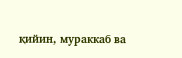қийин, мураккаб ва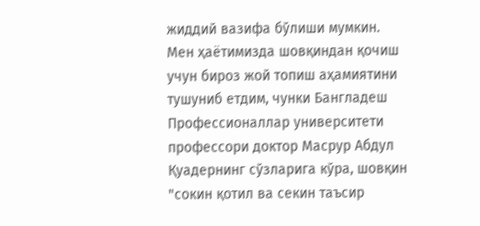жиддий вазифа бўлиши мумкин.
Мен ҳаётимизда шовқиндан қочиш учун бироз жой топиш аҳамиятини тушуниб етдим, чунки Бангладеш Профессионаллар университети профессори доктор Масрур Абдул Қуадернинг сўзларига кўра, шовқин "сокин қотил ва секин таъсир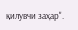қилувчи заҳар".